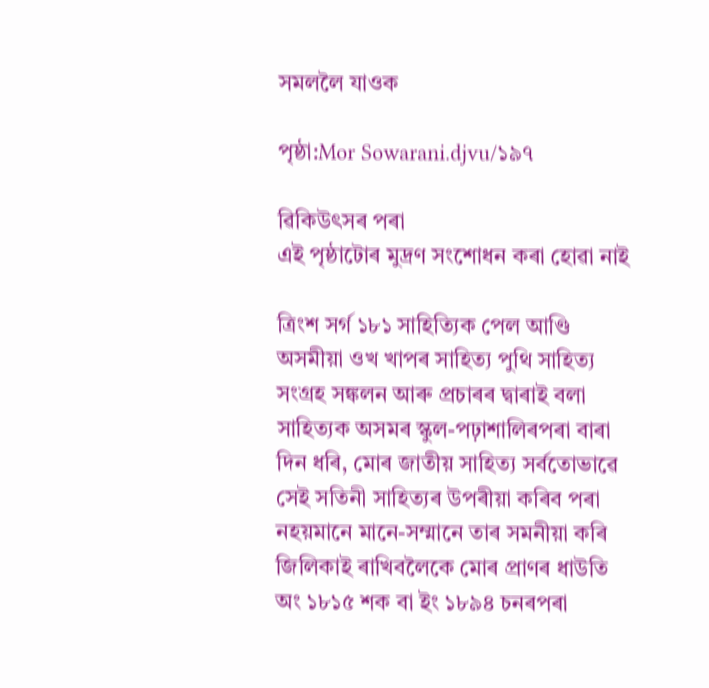সমললৈ যাওক

পৃষ্ঠা:Mor Sowarani.djvu/১৯৭

ৱিকিউৎসৰ পৰা
এই পৃষ্ঠাটোৰ মুদ্ৰণ সংশোধন কৰা হোৱা নাই

ত্ৰিংশ সৰ্গ ১৮১ সাহিত্যিক পেল আণ্ডি অসমীয়া ওখ খাপৰ সাহিত্য পুথি সাহিত্য সংগ্ৰহ সঙ্কলন আৰু প্ৰচাৰৰ দ্বাৰাই বলা সাহিত্যক অসমৰ স্কুল-পঢ়াশালিৰপৰা বাৰা দিন ধৰি, মোৰ জাতীয় সাহিত্য সৰ্বতোভাৱে সেই সতিনী সাহিত্যৰ উপৰীয়া কৰিব পৰা নহয়মানে মানে-সম্মানে তাৰ সমনীয়া কৰি জিলিকাই ৰাখিবলৈকে মোৰ প্ৰাণৰ ধাউতি অং ১৮১৫ শক বা ইং ১৮৯৪ চনৰপৰা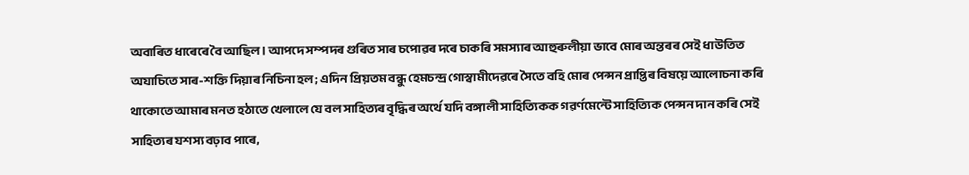অবাৰিত ধাৰেৰে বৈ আছিল। আপদে সম্পদৰ গুৰিত সাৰ চপোৱৰ দৰে চাকৰি সমস্যাৰ আহুৰুলীয়া ভাবে মোৰ অন্তৰৰ সেই ধাউতিত অযাচিতে সাৰ-শক্তি দিয়াৰ নিচিনা হল; এদিন প্ৰিয়তম বন্ধু হেমচন্দ্ৰ গোস্বামীদেৱৰে সৈতে বহি মোৰ পেন্সন প্ৰাপ্তিৰ বিষয়ে আলোচনা কৰি থাকোতে আমাৰ মনত হঠাতে খেলালে যে বল সাহিত্যৰ বৃদ্ধিৰ অৰ্থে যদি বঙ্গালী সাহিত্যিকক গৱৰ্ণমেন্টে সাহিত্যিক পেন্সন দান কৰি সেই সাহিত্যৰ যশস্য বঢ়াব পাৰে,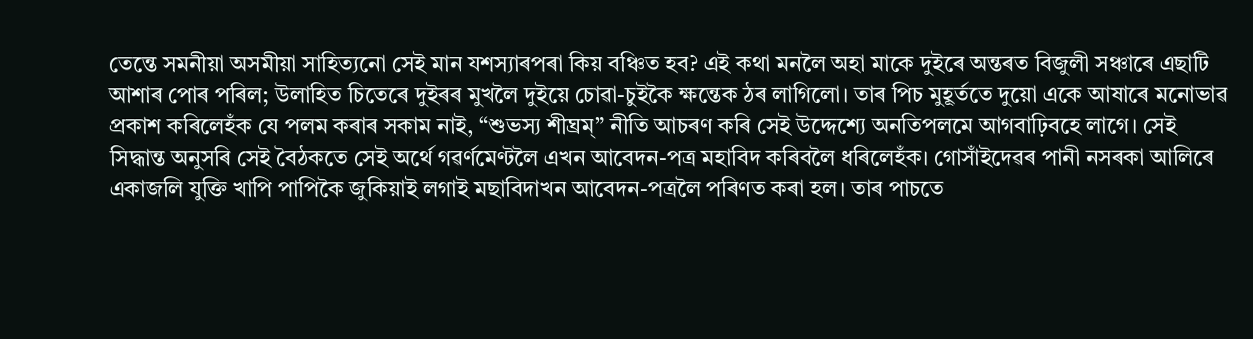তেন্তে সমনীয়া অসমীয়া সাহিত্যনো সেই মান যশস্যাৰপৰা কিয় বঞ্চিত হব? এই কথা মনলৈ অহা মাকে দুইৰে অন্তৰত বিজুলী সঞ্চাৰে এছাটি আশাৰ পোৰ পৰিল; উলাহিত চিতেৰে দুইৰৰ মুখলৈ দুইয়ে চোৱা-চুইকৈ ক্ষন্তেক ঠৰ লাগিলো। তাৰ পিচ মুহূৰ্ততে দুয়ো একে আষাৰে মনোভাৱ প্ৰকাশ কৰিলেহঁক যে পলম কৰাৰ সকাম নাই, “শুভস্য শীঘ্ৰম্” নীতি আচৰণ কৰি সেই উদ্দেশ্যে অনতিপলমে আগবাঢ়িবহে লাগে। সেই সিদ্ধান্ত অনুসৰি সেই বৈঠকতে সেই অৰ্থে গৱৰ্ণমেণ্টলৈ এখন আবেদন-পত্ৰ মহাবিদ কৰিবলৈ ধৰিলেহঁক। গোসাঁইদেৱৰ পানী নসৰকা আলিৰে একাজলি যুক্তি খাপি পাপিকৈ জুকিয়াই লগাই মছাবিদাখন আবেদন-পত্ৰলৈ পৰিণত কৰা হল। তাৰ পাচতে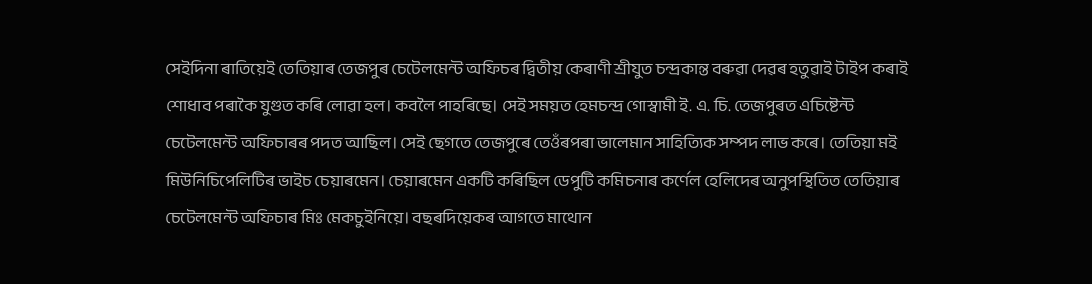সেইদিনা ৰাতিয়েই তেতিয়াৰ তেজপুৰ চেটেলমেন্ট অফিচৰ দ্বিতীয় কেৰাণী শ্ৰীযুত চন্দ্ৰকান্ত বৰুৱা দেৱৰ হতুৱাই টাইপ কৰাই শোধাব পৰাকৈ যুগুত কৰি লোৱা হল। কবলৈ পাহৰিছে। সেই সময়ত হেমচন্দ্ৰ গোস্বামী ই. এ. চি. তেজপুৰত এচিষ্টেন্ট চেটেলমেন্ট অফিচাৰৰ পদত আছিল। সেই ছেগতে তেজপুৰে তেওঁৰপৰা ভালেমান সাহিত্যিক সম্পদ লাভ কৰে। তেতিয়া মই মিউনিচিপেলিটিৰ ভাইচ চেয়াৰমেন। চেয়াৰমেন একটি কৰিছিল ডেপুটি কমিচনাৰ কৰ্ণেল হেলিদেৰ অনুপস্থিতিত তেতিয়াৰ চেটেলমেন্ট অফিচাৰ মিঃ মেকচুইনিয়ে। বছৰদিয়েকৰ আগতে মাথোন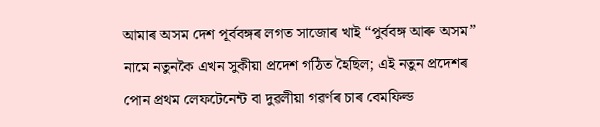আমাৰ অসম দেশ পূৰ্ববঙ্গৰ লগত সাজোৰ খাই “পুৰ্ববঙ্গ আৰু অসম” নামে নতুনকৈ এখন সুকীয়া প্ৰদেশ গঠিত হৈছিল; এই নতুন প্ৰদেশৰ পোন প্ৰথম লেফটেনেন্ট বা দুৱলীয়া গৱৰ্ণৰ চাৰ বেমফিল্ড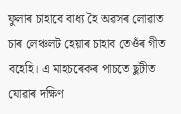ফুলাৰ চাহাবে বাধ্য হৈ অৱসৰ লোৱাত চাৰ লেঞ্চলট হেয়াৰ চাহাব তেওঁৰ গীত বহেহি। এ মাহচৰেকৰ পাচতে ছুটীত যোৱাৰ দক্ষিণ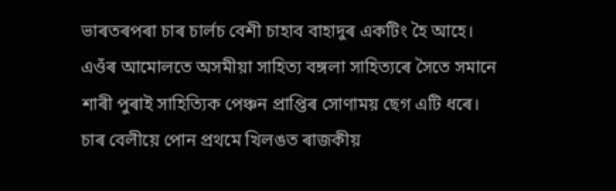ভাৰতৰপৰা চাৰ চাৰ্লচ বেশী চাহাব বাহাদুৰ একটিং হৈ আহে। এওঁৰ আমোলতে অসমীয়া সাহিত্য বঙ্গলা সাহিত্যৰে সৈতে সমানে শাৰী পুৰাই সাহিত্যিক পেঞ্চন প্ৰাপ্তিৰ সোণাময় ছেগ এটি ধৰে। চাৰ বেলীয়ে পোন প্ৰথমে খিলঙত ৰাজকীয়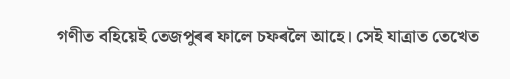গণীত বহিয়েই তেজপুৰৰ ফালে চফৰলৈ আহে। সেই যাত্ৰাত তেখেত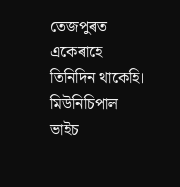তেজপুৰত একেৰাহে তিনিদিন থাকেহি। মিউনিচিপাল ভাইচ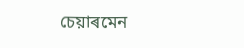চেয়াৰমেন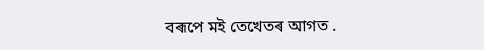বৰূপে মই তেখেতৰ আগত .